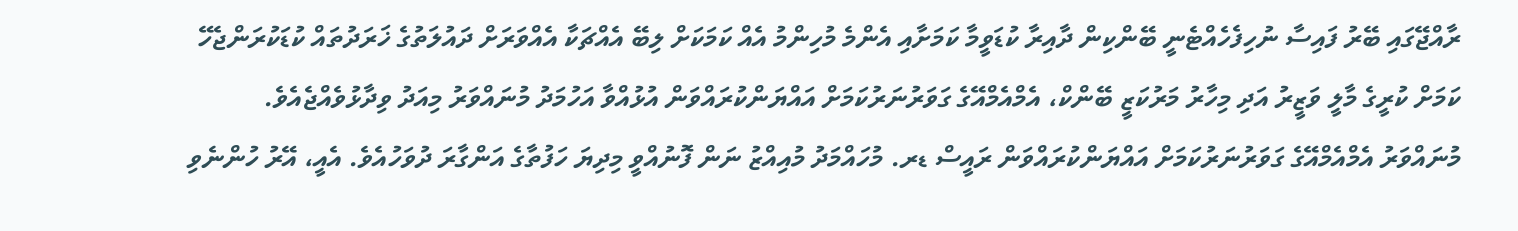ރާއްޖޭގައި ބޭރު ފައިސާ ނުހިފެހެއްޓެނީ ބޭންކިން ދާއިރާ ކުޑަވީމާ ކަމަށާއި އެންމެ މުހިންމު އެއް ކަމަކަށް ލިބޭ އެއްޗަކާ އެއްވަރަށް ދައުލަތުގެ ޚަރަދުތައް ކުޑަކުރަންޖެހޭ ކަމަށް ކުރީގެ މާލީ ވަޒީރު އަދި މިހާރު މަރުކަޒީ ބޭންކް، އެމްއެމްއޭގެ ގަވަރުނަރުކަމަށް އައްޔަންކުރައްވަން އުޅުއްވާ އަހުމަދު މުނައްވަރު މިއަދު ވިދާޅުވެއްޖެއެވެ.
މުނައްވަރު އެމްއެމްއޭގެ ގަވަރުނަރުކަމަށް އައްޔަންކުރައްވަން ރައީސް ޑރ. މުހައްމަދު މުއިއްޒު ނަން ފޮނުއްވީ މިދިޔަ ހަފުތާގެ އަންގާރަ ދުވަހުއެވެ. އެއީ، އޭރު ހުންނެވި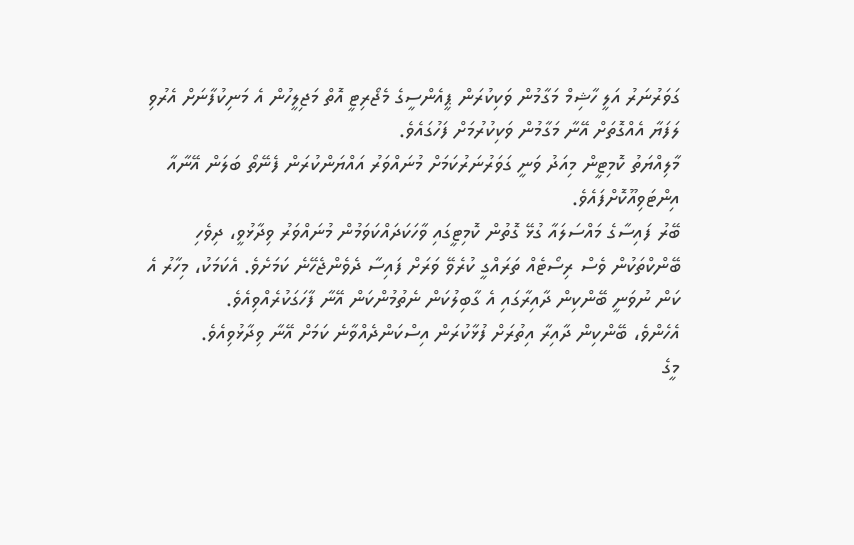ގަވަރުނަރު އަލީ ހާޝިމް މަގާމުން ވަކިކުރަން ޕީއެންސީގެ މެޖޯރިޓީ އޮތް މަޖިލީހުން އެ މަނިކުފާނަށް އެރުވި ލަފަޔާ އެއްގޮތަށް އޭނާ މަގާމުން ވަކިކުރުމަށް ފަހުގައެވެ.
މާލިއްޔަތު ކޮމިޓީން މިއަދު ވަނީ ގަވަރުނަރުކަމަށް މުނައްވަރު އައްޔަންކުރަން ފެނޭތޯ ބަލަން އޭނާއާ އިންޓަވިއޫކޮށްފައެވެ.
ބޭރު ފައިސާގެ މައްސަލައާ ގުޅޭ ގޮތުން ކޮމިޓީގައި ވާހަކަދައްކަވަމުން މުނައްވަރު ވިދާޅުވީ، ދިވެހި ބޭންކްތަކުން ވެސް ރިސޯޓެއް ތަރައްގީ ކުރެވޭ ވަރަށް ފައިސާ ދެވެންޖެހޭނެ ކަމަށެވެ. އެކަމަކު، މިހާރު އެ ކަން ނުވަނީ ބޭންކިން ދާއިރާގައި އެ ގާބިލުކަން ނެތުމުންކަން އޭނާ ފާހަގަކުރެއްވިއެވެ.
އެހެންވެ، ބޭންކިން ދާއިރާ އިތުރަށް ފުޅާކުރަން އިސްކަންދެއްވާނެ ކަމަށް އޭނާ ވިދާޅުވިއެވެ.
މީގެ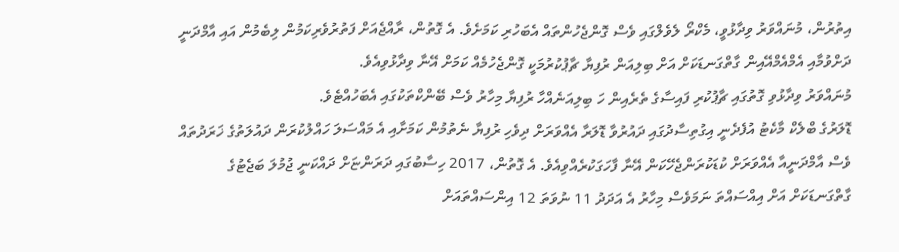އިތުރުން، މުނައްވަރު ވިދާޅުވީ، މެކްރޯ ލެވެލްގައި ވެސް ގޮންޖެހުންތައް އެބަހުރި ކަމަށެވެ. އެ ގޮތުން، ރާއްޖެއަށް ފަތުރުވެރިކަމުން ލިބެމުން އައި އާމްދަނީ ދަށްވުމާއި އެމްއެމްއޭއިން ގާތްގަނޑަކަށް އަށް ބިލިއަން ރުފިޔާ ޗާޕުކުރުމަކީ ގޮންޖެހުމެއް ކަމަށް އޭނާ ވިދާޅުވިއެވެ.
މުނައްވަރު ވިދާޅުވި ގޮތުގައި ޗާޕުކުރި ފައިސާގެ ތެރެއިން ހަ ބިލިއަނެއްހާ ރުފިޔާ މިހާރު ވެސް ބޭންކްތަކުގައި އެބަހުއްޓެވެ.
ޑޮލަރުގެ ބްލެކް މާކެޓު އުފެދެނީ އިގުތިސާދުގައި ދައުރުވާ ޑޮލަރާ އެއްވަރަށް ދިވެހި ރުފިޔާ ނެތުމުން ކަމަށާއި އެ މައްސަލަ ހައްލުކުރަން ދައުލަތުގެ ޚަރަދުތައް ވެސް އާމްދަނީއާ އެއްވަރަށް ކުޑަކުރަންޖެހޭކަން އޭނާ ފާހަގަކުރެއްވިއެވެ. އެ ގޮތުން، 2017 ހިސާބުގައި ދަރަންޏަށް ދައްކަނީ ޖުމުލަ ބަޖެޓުގެ ގާތްގަނޑަކަށް އަށް އިއްސައްތަ ނަމަވެސް މިހާރު އެ އަދަދު 11 ނުވަތަ 12 އިންސައްތައަށް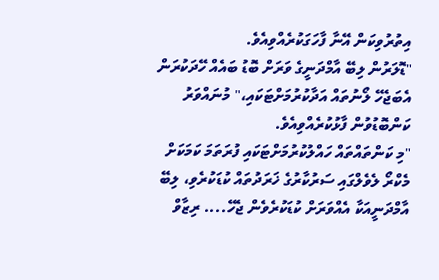އިތުރުވިކަން އޭނާ ފާހަގަކުރެއްވިއެވެ.
"ޑޮލަރުން ލިބޭ އާމްދަނީގެ ވަރަށް ބޮޑު ބައެއް ހޭދަކުރަން އެބަޖެހޭ ލޯނުތައް އަދާކުރުމަށްޓަކައި،" މުނައްވަރު ކަންބޮޑުވުން ފާޅުކުރެއްވިއެވެ.
"މި ކަންތައްތައް ހައްލުކުރުމަށްޓަކައި ފުރަތަމަ ކަމަކަށް މެކްރޯ ލެވެލްގައި ސަރުކާރުގެ ޚަރަދުތައް ކުޑަކުރެވި، ލިބޭ އާމްދަނީއަކާ އެއްވަރަށް ކުޑަކުރެވެން ޖެހޭ.... ރިޒާވް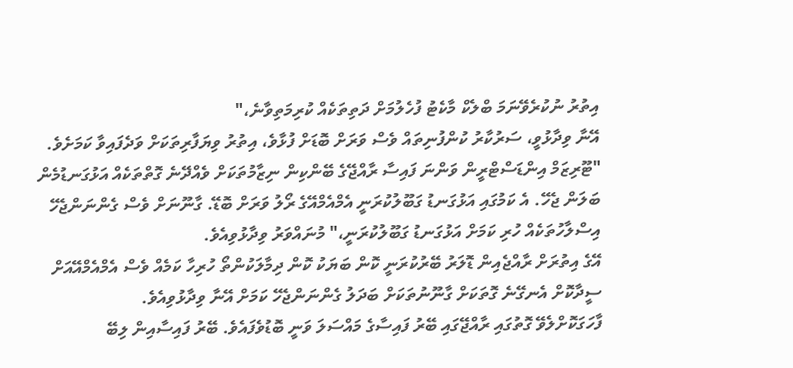އިތުރު ނުކުރެވޭނަމަ ބްލެކް މާކެޓު ފުހެލުމަށް ދަތިތަކެއް ކުރިމަތިވާނެ،"
އޭނާ ވިދާޅުވީ، ސަރުކާރު ކުންފުނިތައް ވެސް ވަރަށް ބޮޑަށް ފުޅާވެ، އިތުރު ވިޔަފާރިތަކަށް ވަދެފައިވާ ކަމަށެވެ.
"ޓޫރިޒަމް އިންޑަސްޓްރީން ވަންނަ ފައިސާ ރާއްޖޭގެ ބޭންކިން ނިޒާމުތަކަށް ވެއްދޭނެ ގޮތްތަކެއް އަޅުގަނޑުމެން ބަލަން ޖެހޭ. އެ ކަމުގައި އަޅުގަނޑު ގަބޫލުކުރަނީ އެމްއެމްއޭގެ ރޯލު ވަރަށް ބޮޑޭ. ގާނޫނަށް ވެސް ގެންނަންޖެހޭ އިސްލާހުތަކެއް ހުރި ކަމަށް އަޅުގަނޑު ގަބޫލުކުރަނީ،" މުނައްވަރު ވިދާޅުވިއެވެ.
އޭގެ އިތުރަށް ރާއްޖެއިން ޑޮލަރު ބޭރުކުރަނީ ކޮން ބަޔަކު ކޮން ދިމާލަކުންތޯ ހުރިހާ ކަމެއް ވެސް އެމްއެމްއޭއަށް ސީދާކޮށް އެނގޭނެ ގޮތަކަށް ގާނޫނުތަކަށް ބަދަލު ގެންނަންޖެހޭ ކަމަށް އޭނާ ވިދާޅުވިއެވެ.
ފާހަގަކޮށްލެވޭ ގޮތުގައި ރާއްޖޭގައި ބޭރު ފައިސާގެ މައްސަލަ ވަނީ ބޮޑުވެފައެވެ. ބޭރު ފައިސާއިން ލިބޭ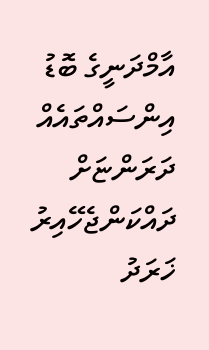އާމްދަނީގެ ބޮޑު އިންސައްތައެއް ދަރަންޏަށް ދައްކަންޖެހޭއިރު ޚަރަދު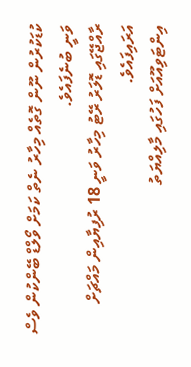ކުޑަކުރުން ނޫން ގޮތެއް މިހާރު ނެތް ކަމަށް ވޯލްޑް ބޭންކުން ވެސް ވަނީ ބުނެފައެވެ.
ރާއްޖޭގައި ޑޮލަރު ރޭޓު މިހާރު ވަނީ 18 ރުފިޔާއިން މައްޗަށް އަރައިފައެވެ.
އިންޓަވިއޫއަށް ފަހުގައި މާލިއްޔަތު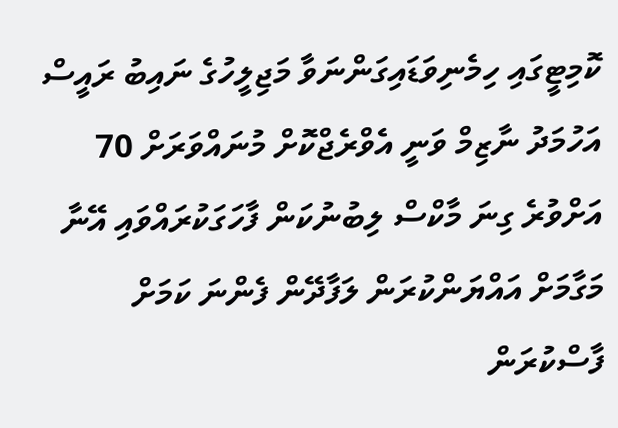ކޮމިޓީގައި ހިމެނިވަޑައިގަންނަވާ މަޖިލީހުގެ ނައިބު ރައީސް އަހުމަދު ނާޒިމް ވަނީ އެވްރެޖްކޮށް މުނައްވަރަށް 70 އަށްވުރެ ގިނަ މާކްސް ލިބުނުކަން ފާހަގަކުރައްވައި އޭނާ މަގާމަށް އައްޔަންކުރަން ލަފާދޭން ފެންނަ ކަމަށް ފާސްކުރަން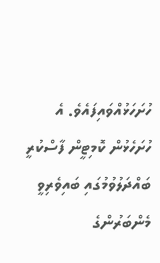ހުށަހަޅުއްވައިފައެވެ. އެ ހުށަހެޅުން ކޮމިޓީން ފާސްކުރީ ބައްދަލުވުމުގައި ބައިވެރިވީ މެންބަރުންގެ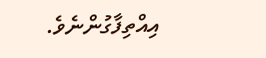އިއްތިފާގުންނެވެ.